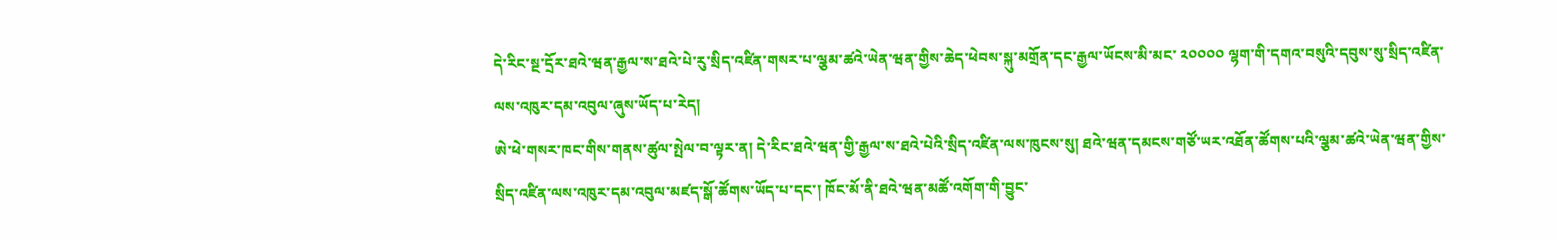དེ་རིང་སྔ་དྲོར་ཐའེ་ཝན་རྒྱལ་ས་ཐའེ་པེ་རུ་སྲིད་འཛིན་གསར་པ་ལྕམ་ཚའེ་ཡེན་ཝན་གྱིས་ཆེད་ཕེབས་སྐུ་མགྲོན་དང་རྒྱལ་ཡོངས་མི་མང་ ༢༠༠༠༠ ལྷག་གི་དགའ་བསུའི་དབུས་སུ་སྲིད་འཛིན་ལས་འཁུར་དམ་འབུལ་ཞུས་ཡོད་པ་རེད།
ཨེ་ཕེ་གསར་ཁང་གིས་གནས་ཚུལ་སྤེལ་བ་ལྟར་ན། དེ་རིང་ཐའེ་ཝན་གྱི་རྒྱལ་ས་ཐའེ་པེའི་སྲིད་འཛིན་ལས་ཁུངས་སུ། ཐའེ་ཝན་དམངས་གཙོ་ཡར་འཐོན་ཚོགས་པའི་ལྕམ་ཚའེ་ཡེན་ཝན་གྱིས་སྲིད་འཛིན་ལས་འཁུར་དམ་འབུལ་མཛད་སྒོ་ཚོགས་ཡོད་པ་དང་། ཁོང་མོ་ནི་ཐའེ་ཝན་མཚོ་འགོག་གི་བྱུང་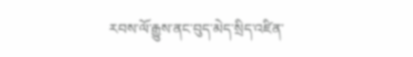རབས་ལོ་རྒྱུས་ནང་བུད་མེད་སྲིད་འཛིན་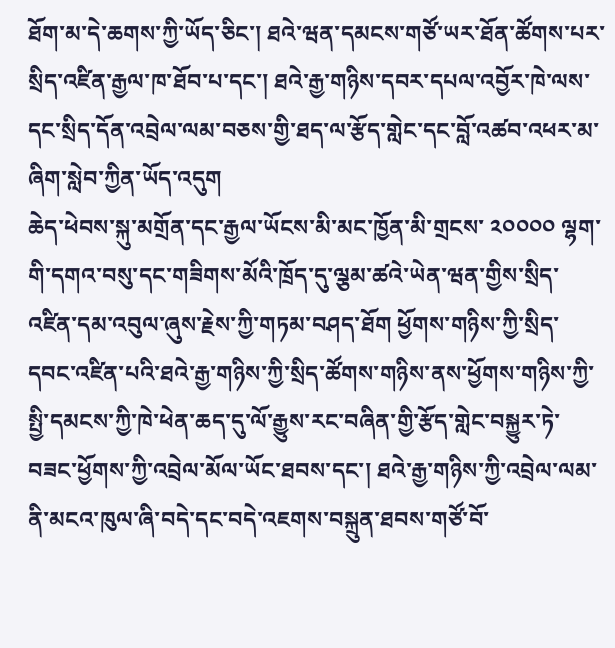ཐོག་མ་དེ་ཆགས་ཀྱི་ཡོད་ཅིང་། ཐའེ་ཝན་དམངས་གཙོ་ཡར་ཐོན་ཚོགས་པར་སྲིད་འཛིན་རྒྱལ་ཁ་ཐོབ་པ་དང་། ཐའེ་རྒྱ་གཉིས་དབར་དཔལ་འབྱོར་ཁེ་ལས་དང་སྲིད་དོན་འབྲེལ་ལམ་བཅས་གྱི་ཐད་ལ་རྩོད་གླེང་དང་བློ་འཚབ་འཕར་མ་ཞིག་སླེབ་ཀྱིན་ཡོད་འདུག
ཆེད་ཕེབས་སྐུ་མགྲོན་དང་རྒྱལ་ཡོངས་མི་མང་ཁྱོན་མི་གྲངས་ ༢༠༠༠༠ ལྷག་གི་དགའ་བསུ་དང་གཟིགས་མོའི་ཁྲོད་དུ་ལྕམ་ཚའེ་ཡེན་ཝན་གྱིས་སྲིད་འཛིན་དམ་འབུལ་ཞུས་རྗེས་ཀྱི་གཏམ་བཤད་ཐོག ཕྱོགས་གཉིས་ཀྱི་སྲིད་དབང་འཛིན་པའི་ཐའེ་རྒྱ་གཉིས་ཀྱི་སྲིད་ཚོགས་གཉིས་ནས་ཕྱོགས་གཉིས་ཀྱི་སྤྱི་དམངས་ཀྱི་ཁེ་ཕེན་ཆད་དུ་ལོ་རྒྱུས་རང་བཞིན་གྱི་རྩོད་གླེང་བསྐྱུར་ཏེ་བཟང་ཕྱོགས་ཀྱི་འབྲེལ་མོལ་ཡོང་ཐབས་དང་། ཐའེ་རྒྱ་གཉིས་ཀྱི་འབྲེལ་ལམ་ནི་མངའ་ཁུལ་ཞི་བདེ་དང་བདེ་འཇགས་བསྐྲུན་ཐབས་གཙོ་བོ་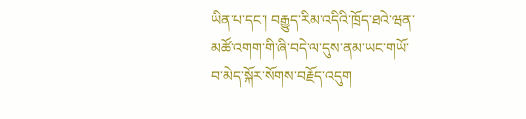ཡིན་པ་དང་། བརྒྱུད་རིམ་འདིའི་ཁྲོད་ཐའེ་ཝན་མཚོ་འགག་གི་ཞི་བདེ་ལ་དུས་ནམ་ཡང་གཡོ་བ་མེད་སྐོར་སོགས་བརྗོད་འདུག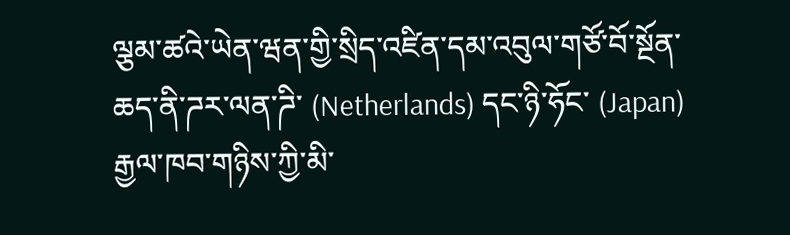ལྕམ་ཚའེ་ཡེན་ཝན་གྱི་སྲིད་འཛིན་དམ་འབུལ་གཙོ་བོ་སྔོན་ཆད་ནི་ཌར་ལན་ཌི་ (Netherlands) དང་ཉི་ཧོང་ (Japan) རྒྱལ་ཁབ་གཉིས་ཀྱི་མི་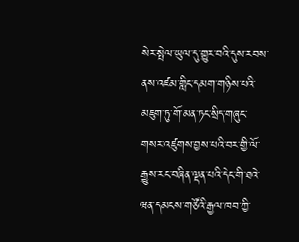སེར་སྤེལ་ཡུལ་དུ་གྱུར་བའི་དུས་རབས་ནས་འཛམ་གླིང་དམག་གཉིས་པའི་མཇུག་ཏུ་གོ་མན་ཏང་སྲིད་གཞུང་གསར་འཛུགས་བྱས་པའི་བར་གྱི་ལོ་རྒྱུས་རང་བཞིན་ལྡན་པའི་དེང་གི་ཐའེ་ཝན་དམངས་གཙོའི་རྒྱལ་ཁབ་ཀྱི་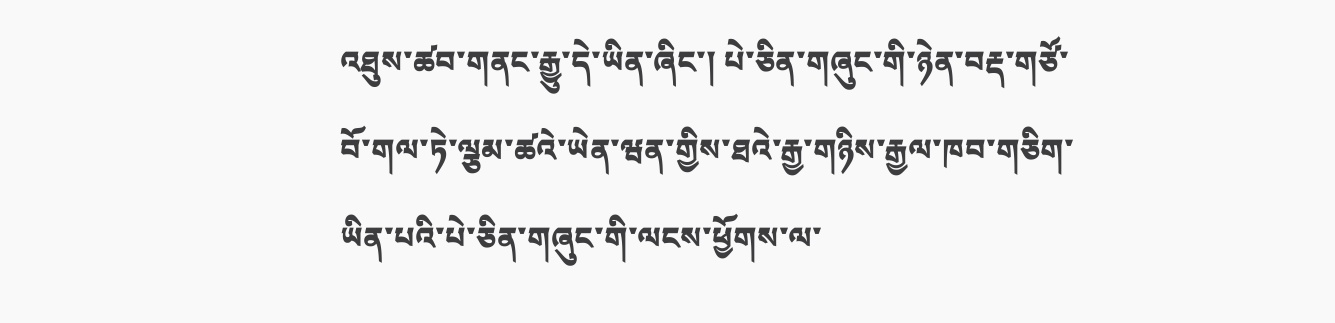འཐུས་ཚབ་གནང་རྒྱུ་དེ་ཡིན་ཞིང་། པེ་ཅིན་གཞུང་གི་ཉེན་བརྡ་གཙོ་བོ་གལ་ཏེ་ལྕམ་ཚའེ་ཡེན་ཝན་གྱིས་ཐའེ་རྒྱ་གཉིས་རྒྱལ་ཁབ་གཅིག་ཡིན་པའི་པེ་ཅིན་གཞུང་གི་ལངས་ཕྱོགས་ལ་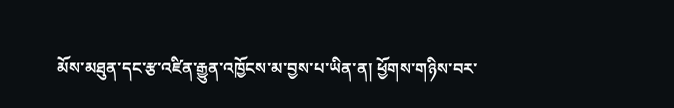མོས་མཐུན་དང་རྩ་འཛིན་རྒྱུན་འཁྱོངས་མ་བྱས་པ་ཡིན་ན། ཕྱོགས་གཉིས་བར་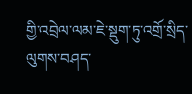གྱི་འབྲེལ་ལམ་ཇེ་སྡུག་ཏུ་འགྲོ་སྲིད་ལུགས་བཤད་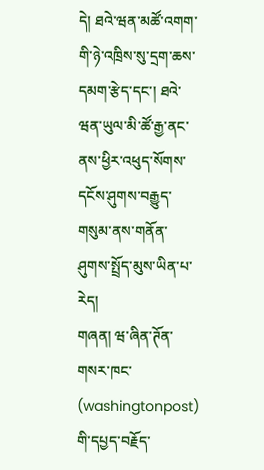དེ། ཐའེ་ཝན་མཚོ་འགག་གི་ཉེ་འཁྲིས་སུ་དྲག་ཆས་དམག་རྩེད་དང་། ཐའེ་ཝན་ཡུལ་མི་ཚོ་རྒྱ་ནང་ནས་ཕྱིར་འཕུད་སོགས་དངོས་ཤུགས་བརྒྱུད་གསུམ་ནས་གནོན་ཤུགས་སྤྲོད་མུས་ཡིན་པ་རེད།
གཞན། ཝ་ཞིན་ཊོན་གསར་ཁང་ (washingtonpost) གི་དཔྱད་བརྗོད་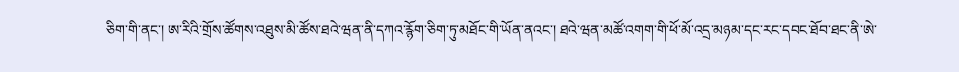ཅིག་གི་ནང་། ཨ་རིའི་གྲོས་ཚོགས་འཐུས་མི་ཚོས་ཐའེ་ཝན་ནི་དཀའ་རྙོག་ཅིག་ཏུ་མཐོང་གི་ཡོན་ནའང་། ཐའེ་ཝན་མཚོ་འགག་གི་ཕོ་མོ་འདྲ་མཉམ་དང་རང་དབང་ཐོབ་ཐང་ནི་ཨེ་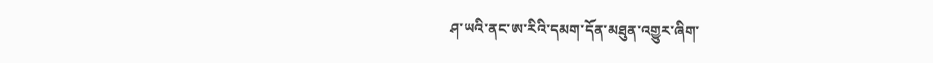ཤ་ཡའི་ནང་ཨ་རིའི་དམག་དོན་མཐུན་འགྱུར་ཞིག་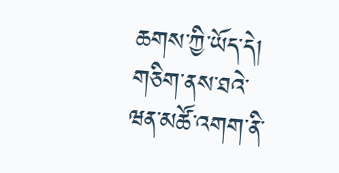ཆགས་ཀྱི་ཡོད་དེ། གཅིག་ནས་ཐའེ་ཝན་མཚོ་འགག་ནི་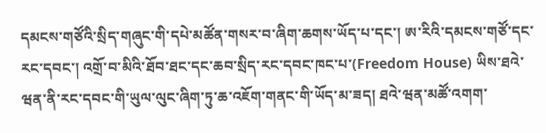དམངས་གཙོའི་སྲིད་གཞུང་གི་དཔེ་མཚོན་གསར་བ་ཞིག་ཆགས་ཡོད་པ་དང་། ཨ་རིའི་དམངས་གཙོ་དང་རང་དབང་། འགྲོ་བ་མིའི་ཐོབ་ཐང་དང་ཆབ་སྲིད་རང་དབང་ཁང་པ་(Freedom House) ཡིས་ཐའེ་ཝན་ནི་རང་དབང་གི་ཡུལ་ལུང་ཞིག་ཏུ་ཆ་འཇོག་གནང་གི་ཡོད་མ་ཟད། ཐའེ་ཝན་མཚོ་འགག་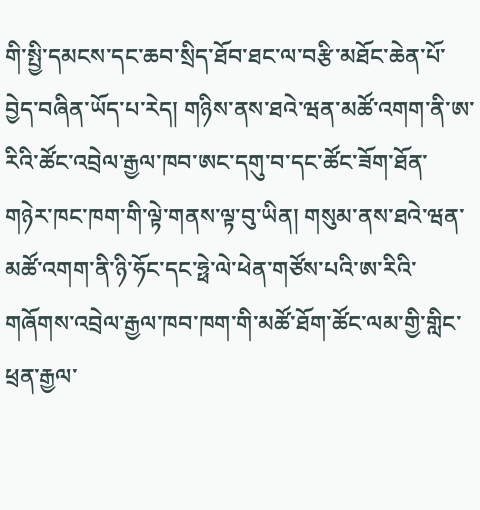གི་སྤྱི་དམངས་དང་ཆབ་སྲིད་ཐོབ་ཐང་ལ་བརྩི་མཐོང་ཆེན་པོ་བྱེད་བཞིན་ཡོད་པ་རེད། གཉིས་ནས་ཐའེ་ཝན་མཚོ་འགག་ནི་ཨ་རིའི་ཚོང་འབྲེལ་རྒྱལ་ཁབ་ཨང་དགུ་བ་དང་ཚོང་ཟོག་ཐོན་གཉེར་ཁང་ཁག་གི་ལྟེ་གནས་ལྟ་བུ་ཡིན། གསུམ་ནས་ཐའེ་ཝན་མཚོ་འགག་ནི་ཉི་ཧོང་དང་ཧྥེ་ལེ་ཕེན་གཙོས་པའི་ཨ་རིའི་གཞོགས་འབྲེལ་རྒྱལ་ཁབ་ཁག་གི་མཚོ་ཐོག་ཚོང་ལམ་གྱི་གླིང་ཕྲན་རྒྱལ་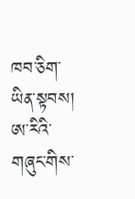ཁབ་ཅིག་ཡིན་སྟབས། ཨ་རིའི་གཞུང་གིས་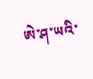ཨེ་ཤ་ཡའི་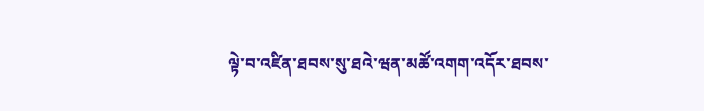ལྟེ་བ་འཛིན་ཐབས་སུ་ཐའེ་ཝན་མཚོ་འགག་འདོར་ཐབས་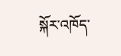སྐོར་འཁོད་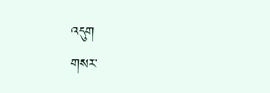འདུག
གསར་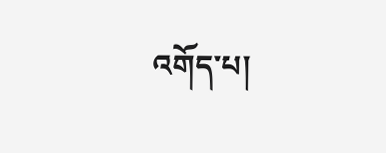འགོད་པ།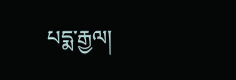པདྨ་རྒྱལ།